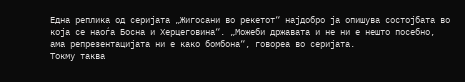Eдна реплика од серијата „Жигосани во рекетот“ најдобро ја опишува состојбата во која се наоѓа Босна и Херцеговина“. „Можеби државата и не ни е нешто посебно, ама репрезентацијата ни е како бомбона“, говореа во серијата.
Токму таква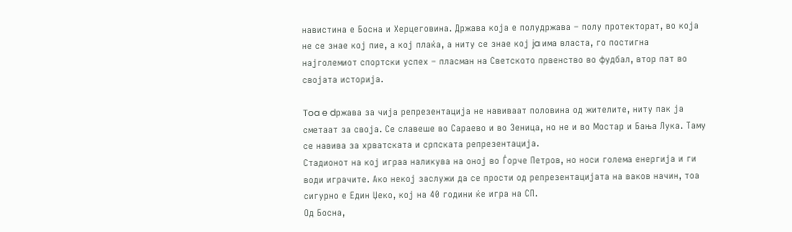навистина е Босна и Херцеговина. Држава која е полудржава – полу протекторат, во која не се знае кој пие, а кој плаќа, а ниту се знае кој ja има власта, го постигна најголемиот спортски успех – пласман на Светското првенство во фудбал, втор пат во својата историја.

Toa e dржава за чија репрезентација не навиваат половина од жителите, ниту пак ја сметаат за своја. Се славеше во Сараево и во Зеница, но не и во Мостар и Бања Лука. Таму се навива за хрватската и српската репрезентација.
Стадионот на кој играа наликува на оној во Ѓорче Петров, но носи голема енергија и ги води играчите. Ако некој заслужи да се прости од репрезентацијата на ваков начин, тоа сигурно е Един Џеко, кој на 40 години ќе игра на СП.
Од Босна,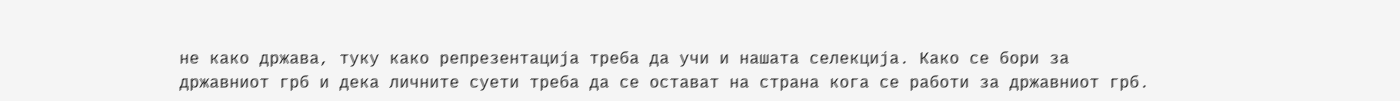не како држава, туку како репрезентација треба да учи и нашата селекција. Како се бори за државниот грб и дека личните суети треба да се остават на страна кога се работи за државниот грб.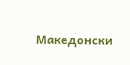Македонски